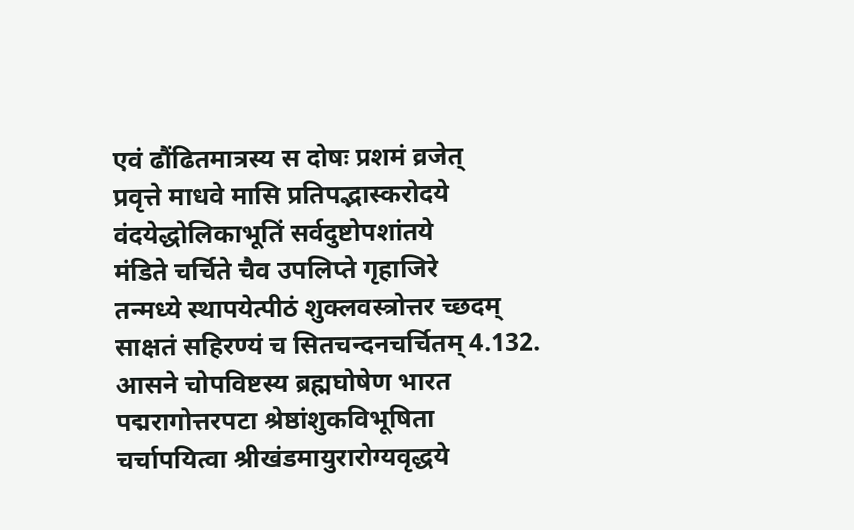एवं ढौंढितमात्रस्य स दोषः प्रशमं व्रजेत्
प्रवृत्ते माधवे मासि प्रतिपद्भास्करोदये
वंदयेद्धोलिकाभूतिं सर्वदुष्टोपशांतये
मंडिते चर्चिते चैव उपलिप्ते गृहाजिरे
तन्मध्ये स्थापयेत्पीठं शुक्लवस्त्रोत्तर च्छदम्
साक्षतं सहिरण्यं च सितचन्दनचर्चितम् 4.132.
आसने चोपविष्टस्य ब्रह्मघोषेण भारत
पद्मरागोत्तरपटा श्रेष्ठांशुकविभूषिता
चर्चापयित्वा श्रीखंडमायुरारोग्यवृद्धये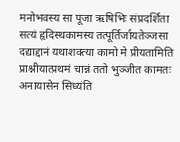मनोभवस्य सा पूजा ऋषिभिः संप्रदर्शिता
सत्यं हृदिस्थकामस्य तत्पूर्तिर्जायतेञ्जसा
दद्याद्दानं यथाशक्त्या कामो मे प्रीयतामिति
प्राश्नीयात्प्रथमं चान्नं ततो भुञ्जीत कामतः
अनायासेन सिध्यंति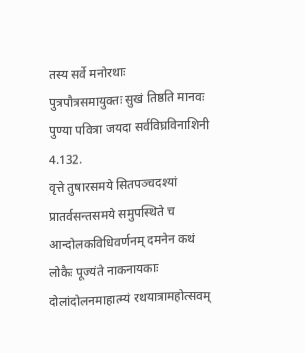तस्य सर्वे मनोरथाः
पुत्रपौत्रसमायुक्तः सुखं तिष्ठति मानवः
पुण्या पवित्रा जयदा सर्वविघ्रविनाशिनी 4.132.
वृत्ते तुषारसमये सितपञ्चदश्यां प्रातर्वसन्तसमये समुपस्थिते च
आन्दोलकविधिवर्णनम् दमनेन कथं लोकैः पूज्यंते नाकनायकाः
दोलांदोलनमाहात्म्यं रथयात्रामहोत्सवम्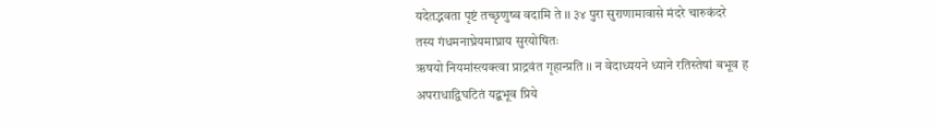यदेतद्भवता पृष्टं तच्छृणुष्व वदामि ते ।। ३४ पुरा सुराणामावासे मंदरे चारुकंदरे
तस्य गंधमनाघ्रेयमाघ्राय सुरयोषितः
ऋषयो नियमांस्त्यक्त्वा प्राद्रवंत गृहान्प्रति ।। न वेदाध्ययने ध्याने रतिस्तेषां बभूव ह
अपराधाद्विघटितं यद्बभूव प्रिये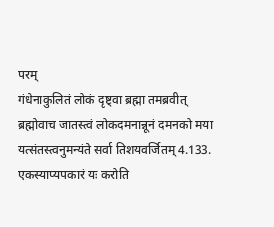परम्
गंधेनाकुलितं लोकं दृष्ट्वा ब्रह्मा तमब्रवीत्
ब्रह्मोवाच जातस्त्वं लोकदमनान्नूनं दमनको मया
यत्संतस्त्वनुमन्यंते सर्वा तिशयवर्जितम् 4.133.
एकस्याप्यपकारं यः करोति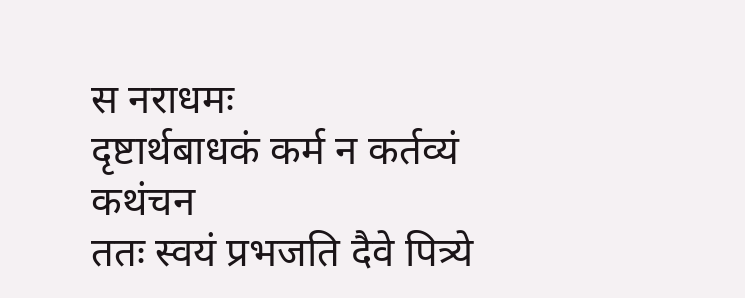स नराधमः
दृष्टार्थबाधकं कर्म न कर्तव्यं कथंचन
ततः स्वयं प्रभजति दैवे पित्र्ये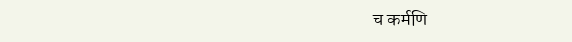च कर्मणि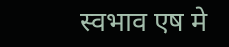स्वभाव एष मे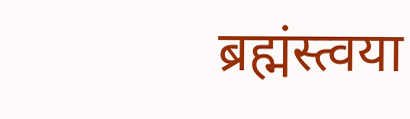ब्रह्मंस्त्वया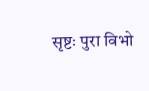सृष्टः पुरा विभो